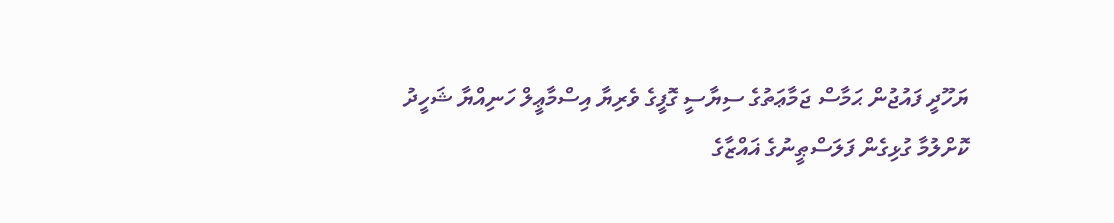ޔަހޫދީ ފައުޖުން ޙަމާސް ޖަމާޢަތުގެ ސިޔާސީ ގޮފީގެ ވެރިޔާ އިސްމާޢީލް ހަނިއްޔާ ޝަހީދު ކޮށްލުމާ ގުޅިގެން ފަލަސްޠީނުގެ ޣައްޒާގެ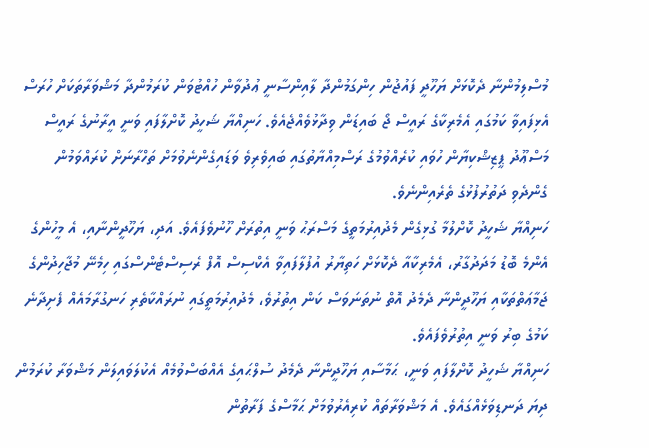މުސްލިމުންނާ ދެކޮޅަށް ޔަހޫދީ ފައުޖުން ހިންގަމުންދާ ލާއިންސާނީ ޢުދުވާން ހުއްޓުވަން ކުރަމުންދާ މަޝްވަރާތަކަށް ހުރަސް އެޅިފައިވާ ކަމުގައި އެމެރިކާގެ ރައީސް ޖޯ ބައިޑަން ވިދާޅުވެއްޖެއެވެ. ހަނިއްޔާ ޝަހީދު ކޮށްލާފައި ވަނީ އީރާނުގެ ރައީސް މަސްޢޫދު ޕީޒިޝްކިޔާން ހުވައި ކުރެއްވުމުގެ ރަސްމިއްޔާތުގައި ބައިވެރިވެ ވަޑައިގެންނެވުމަށް ތަހްރާނަށް ކުރައްވަމުން ގެންދެވި ދަތުރުފުޅުގެ ތެރެއިންނެވެ.
ހަނިއްޔާ ޝަހީދު ކޮށްލުމާ ގުޅިގެން މެދުއިރުމަތީގެ މަސްރަޙު ވަނީ އިތުރަށް ހޫނުވެފައެވެ. އަދި، ޔަހޫދީންނާއި، އެ މީހުންގެ އެންމެ ބޮޑު މަދަދުގާރު، އެމެރިކާއާ ދެކޮޅަށް ހަތިޔާރު އުފުލާފައިވާ އެކްސިސް އޮފް ރެސިސްޓެންސްގައި ހިމެނޭ މުޖާހިދުންގެ ޖަމާޢަތްތަކާއި ޔަހޫދީންނާ ދެމެދު އޮތް ނުތަނަވަސް ކަން އިތުރުވެ، މެދުއިރުމަތީގައި ނުރައްކާތެރި ހަނގުރާމައެއް ފެށިދާނެ ކަމުގެ ބިރު ވަނީ އިތުރުވެފައެވެ.
ހަނިއްޔާ ޝަހީދު ކޮށްލާފައި ވަނީ، ޙަމާސާއި ޔަހޫދީންނާ ދެމެދު ސުލްޙައިގެ އެއްބަސްވުމެއް އެކުލަވައިލަން މަޝްވަރާ ކުރަމުން ދިޔަ ދަނޑިވަޅެއްގައެވެ. އެ މަޝްވަރާތައް ކުރިއެރުވުމަށް ޙަމާސްގެ ފަރާތުން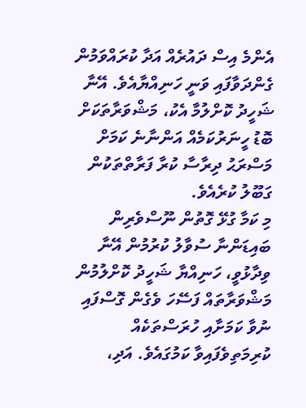އެންމެ އިސް ދައުރެއް އަދާ ކުރައްވަމުން ގެންދަވާފައި ވަނީ ހަނިއްޔާއެވެ. އޭނާ ޝަހީދު ކޮށްލުމާ އެކު، މަޝްވަރާތަކަށް ބޮޑު ހީނަރުކަމެއް އަންނާނެ ކަމަށް މަސްރަޙު ދިރާސާ ކުރާ ފަރާތްތަކުން ގަބޫލު ކުރެއެވެ.
މި ކަމާ ގުޅޭ ގޮތުން ނޫސްވެރިން ބައިޑަންނާ ސުވާލު ކުރުމުން އޭނާ ވިދާޅުވީ، ހަނިއްޔާ ޝަހީދު ކޮށްލުމުން މަޝްވަރާތައް ފަސޭހަ ވެގެން ގޮސްފައި ނުވާ ކަމަށާއި ހުރަސްތަކެއް ކުރިމަތިވެފައިވާ ކަމުގައެވެ. އަދި،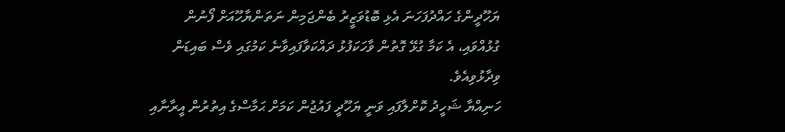ޔަހޫދީންގެ ހައްދުފަހަނަ އެޅި ބޮޑުވަޒީރު ބެންޖަމިން ނަތަންޔާހޫއަށް ފޯނުން ގުޅުއްވައި، އެ ކަމާ ގުޅޭ ގޮތުން ވާހަކަފުޅު ދައްކަވާފައިވާނެ ކަމުގައި ވެސް ބައިޑަން ވިދާޅުވިއެވެ.
ހަނިއްޔާ ޝަހީދު ކޮށްލާފައި ވަނީ ޔަހޫދީ ފައުޖުން ކަމަށް ޙަމާސްގެ އިތުރުން އީރާނާއި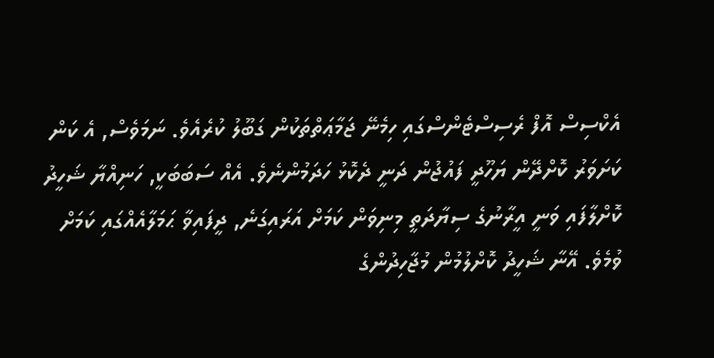އެކްސިސް އޮފް ރެސިސްޓެންސްގައި ހިމެނޭ ޖަމާޢަތްތަކުން ގަބޫލު ކުރެއެވެ. ނަމަވެސް, އެ ކަން ކަށަވަރު ކޮށްދޭން ޔަހޫދީ ފައުޖުން ދަނީ ދެކޮޅު ހަދަމުންނެވެ. އެއް ސަބަބަކީ, ހަނިއްޔާ ޝަހީދު ކޮށްލާފައި ވަނީ އީރާނުގެ ސިޔާދަތީ މިނިވަން ކަމަށް އަރައިގަނެ, ދީފައިވާ ޙަމަލާއެއްގައި ކަމަށް ވުމެވެ. އޭނާ ޝަހީދު ކޮށްލުމުން މުޖާހިދުންގެ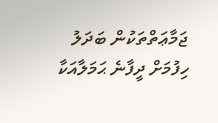ޖަމާޢަތްތަކުން ބަދަލު ހިފުމަށް ދީފާނެ ޙަމަލާއަކާ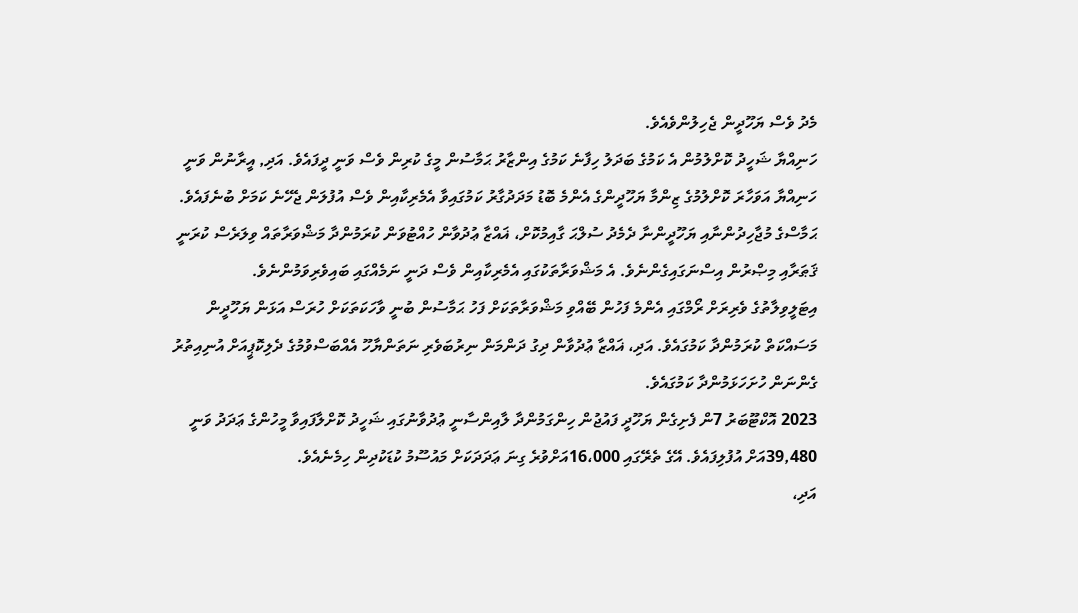މެދު ވެސް ޔަހޫދީން ޖެހިލުންވެއެވެ.
ހަނިއްޔާ ޝަހީދު ކޮށްލުމުން އެ ކަމުގެ ބަދަލު ހިފާނެ ކަމުގެ އިންޒާރު ޙަމާސުން މީގެ ކުރިން ވެސް ވަނީ ދީފައެވެ. އަދި, އީރާނުން ވަނީ ހަނިއްޔާ އަވަހާރަ ކޮށްލުމުގެ ޒިންމާ ޔަހޫދީންގެ އެންމެ ބޮޑު މަދަދުގާރު ކަމުގައިވާ އެމެރިކާއިން ވެސް އުފުލަން ޖެހޭނެ ކަމަށް ބުނެފައެވެ.
ޙަމާސްގެ މުޖާހިދުންނާއި ޔަހޫދީންނާ ދެމެދު ސުލްޙަ ގާއިމުކޮށް، ޣައްޒާ ޢުދުވާން ހުއްޓުވަން ކުރަމުންދާ މަޝްވަރާތައް ވިލަރެސް ކުރަނީ ޤަޠަރާއި މިޞްރުން އިސްނަގައިގެންނެވެ. އެ މަޝްވަރާތަކުގައި އެމެރިކާއިން ވެސް ދަނީ ނަމެއްގައި ބައިވެރިވަމުންނެވެ.
އިޓަލީވިލާތުގެ ވެރިރަށް ރޯމްގައި އެންމެ ފަހުން ބޭއްވި މަޝްވަރާތަކަށް ފަހު ޙަމާސުން ބުނީ ވާހަކަތަކަށް ހުރަސް އަޅަން ޔަހޫދީން މަސައްކަތް ކުރަމުންދާ ކަމުގައެވެ. އަދި، ޣައްޒާ ޢުދުވާން ދިގު ދަންމަން ނިރުބަވެރި ނަތަންޔާހޫ އެއްބަސްވުމުގެ ދެލިކޮޕީއަށް އުނިއިތުރު ގެންނަން ހުށަހަޅަމުންދާ ކަމުގައެވެ.
2023 އޮކްޓޫބަރު 7ން ފެށިގެން ޔަހޫދީ ފައުޖުން ހިންގަމުންދާ ލާއިންސާނީ ޢުދުވާނުގައި ޝަހީދު ކޮށްލާފައިވާ މީހުންގެ ޢަދަދު ވަނީ 39,480އަށް އުފުލިފައެވެ. އޭގެ ތެރޭގައި 16،000އަށްވުރެ ގިނަ ޢަދަދަކަށް މައުސޫމު ކުޑަކުދިން ހިމެނެއެވެ.
އަދި،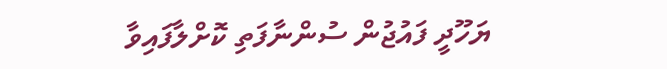ޔަހޫދީ ފައުޖުން ސުންނާފަތި ކޮށްލާފައިވާ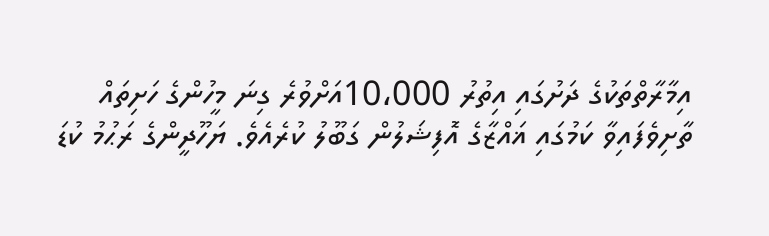އިމާރާތްތަކުގެ ދަށުގައި އިތުރު 10،000އަށްވުރެ ގިނަ މީހުންގެ ހަށިތައް ތާށިވެފައިވާ ކަމުގައި ޣައްޒާގެ އޮފިޝަލުން ގަބޫލު ކުރެއެވެ. ޔަހޫދީންގެ ރަޙުމު ކުޑަ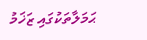ޙަމަލާތަކުގައި ޒަޚަމު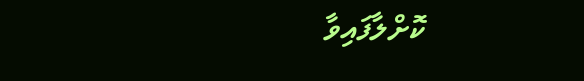ކޮށްލާފައިވާ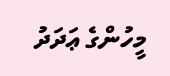މީހުންގެ ޢަދަދު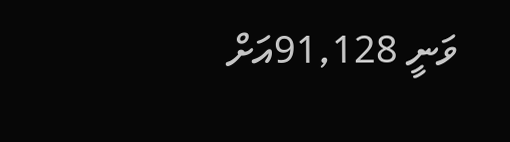ވަނީ 91,128އަށް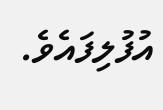އުފުލިފައެވެ.